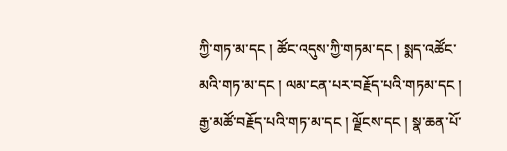ཀྱི་གཏ་མ་དང ། ཚོང་འདུས་ཀྱི་གཏམ་དང ། སྨད་འཚོང་མའི་གཏ་མ་དང ། ལམ་ངན་པར་བརྗོད་པའི་གཏམ་དང ། རྒྱ་མཚོ་བརྗོད་པའི་གཏ་མ་དང ། ལྗོངས་དང ། སྣ་ཆན་པོ་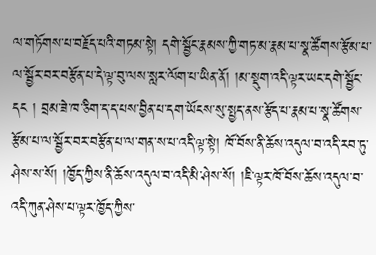ལ་གཏོགས་པ་བརྗོད་པའི་གཏམ་སྟེ། དགེ་སྦྱོང་རྣམས་ཀྱི་གཏ་མ་རྣམ་པ་སྣ་ཚོགས་རྩོམ་པ་ལ་སྦྱོར་བར་བརྩོན་པ་དེ་ལྟ་བུ་ལས་སླར་ལོག་པ་ཡིན་ནོ། །མ་སྡུག་འདི་ལྟར་ཡང་དགེ་སྦྱོང་དང ། བྲམ་ཟེ་ཁ་ཅིག་ད་ད་པས་བྱིན་པ་དག་ཡོངས་སུ་སྤྱད་ནས་རྩོད་པ་རྣམ་པ་སྣ་ཚོགས་རྩོམ་པ་ལ་སྦྱོར་བར་བརྩོན་པ་ལ་གན་ས་པ་འདི་ལྟ་སྟེ། ཁོ་བོས་ནི་ཆོས་འདུལ་བ་འདི་རབ་ཏུ་ཤེས་ས་སོ། །ཁྱོད་ཀྱིས་ནི་ཆོས་འདུལ་བ་འདི་མི་ཤེས་སོ། །ཇི་ལྟར་ཁོ་བོས་ཆོས་འདུལ་བ་འདི་ཀུན་ཤེས་པ་ལྟར་ཁྱོད་ཀྱིས་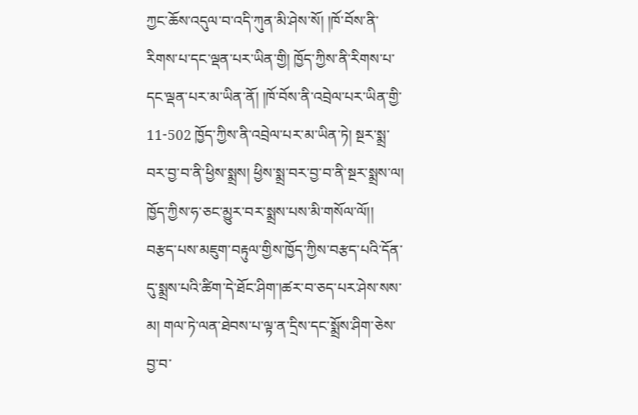ཀྱང་ཆོས་འདུལ་བ་འདི་ཀུན་མི་ཤེས་སོ། །ཁོ་བོས་ནི་རིགས་པ་དང་ལྡན་པར་ཡིན་གྱི། ཁྱོད་ཀྱིས་ནི་རིགས་པ་དང་ལྡན་པར་མ་ཡིན་ནོ། །ཁོ་བོས་ནི་འབྲེལ་པར་ཡིན་གྱི་ 11-502 ཁྱོད་ཀྱིས་ནི་འབྲེལ་པར་མ་ཡིན་ཏེ། སྔར་སྨྲ་བར་བྱ་བ་ནི་ཕྱིས་སྨྲས། ཕྱིས་སྨྲ་བར་བྱ་བ་ནི་སྔར་སྨྲས་ལ། ཁྱོད་ཀྱིས་ཧ་ཅང་མྱུར་བར་སྨྲས་པས་མི་གསོལ་ལོ།། བརྩད་པས་མཇུག་བརྟུལ་གྱིས་ཁྱོད་ཀྱིས་བརྩད་པའི་དོན་དུ་སྨྲས་པའི་ཚིག་དེ་ཐོང་ཤིག་།ཚར་བ་ཅད་པར་ཤེས་སས་མ། གལ་ཏེ་ལན་ཐེབས་པ་ལྟ་ན་དྲིས་དང་སྨྲོས་ཤིག་ཅེས་བྱ་བ་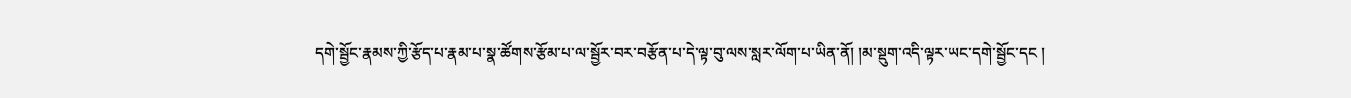དགེ་སྦྱོང་རྣམས་ཀྱི་རྩོད་པ་རྣམ་པ་སྣ་ཚོགས་རྩོམ་པ་ལ་སྦྱོར་བར་བརྩོན་པ་དེ་ལྟ་བུ་ལས་སླར་ལོག་པ་ཡིན་ནོ། །མ་སྡུག་འདི་ལྟར་ཡང་དགེ་སྦྱོང་དང །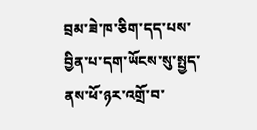བྲམ་ཟེ་ཁ་ཅིག་དད་པས་བྱིན་པ་དག་ཡོངས་སུ་སྤྱད་ནས་ཕོ་ཉར་འགྲོ་བ་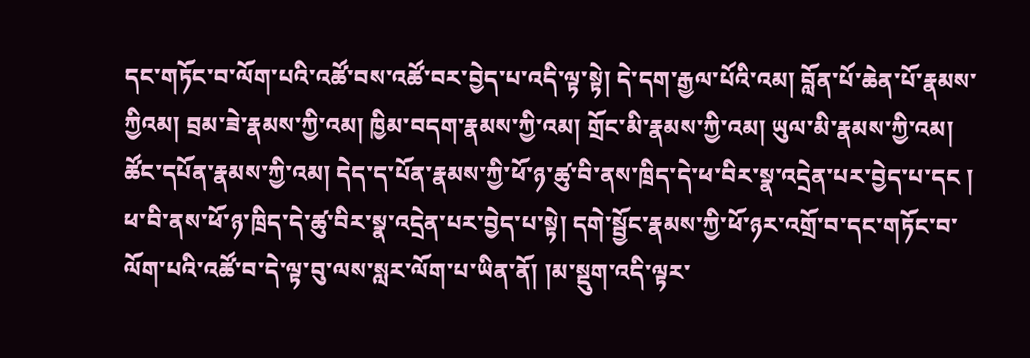དང་གཏོང་བ་ལོག་པའི་འཚོ་བས་འཚོ་བར་བྱེད་པ་འདི་ལྟ་སྟེ། དེ་དག་རྒྱལ་པོའི་འམ། བློན་པོ་ཆེན་པོ་རྣམས་ཀྱིའམ། བྲམ་ཟེ་རྣམས་ཀྱི་འམ། ཁྱིམ་བདག་རྣམས་ཀྱི་འམ། གྲོང་མི་རྣམས་ཀྱི་འམ། ཡུལ་མི་རྣམས་ཀྱི་འམ། ཚོང་དཔོན་རྣམས་ཀྱི་འམ། དེད་ད་པོན་རྣམས་ཀྱི་ཕོ་ཉ་ཚུ་བི་ནས་ཁྲིད་དེ་ཕ་བིར་སྣ་འདྲེན་པར་བྱེད་པ་དང ། ཕ་བི་ནས་ཕོ་ཉ་ཁྲིད་དེ་ཚུ་བིར་སྣ་འདྲེན་པར་བྱེད་པ་སྟེ། དགེ་སྦྱོང་རྣམས་ཀྱི་ཕོ་ཉར་འགྲོ་བ་དང་གཏོང་བ་ལོག་པའི་འཚོ་བ་དེ་ལྟ་བུ་ལས་སླར་ལོག་པ་ཡིན་ནོ། །མ་སྡུག་འདི་ལྟར་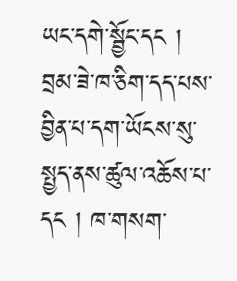ཡང་དགེ་སྦྱོང་དང ། བྲམ་ཟེ་ཁ་ཅིག་དད་པས་བྱིན་པ་དག་ཡོངས་སུ་སྤྱད་ནས་ཚུལ་འཆོས་པ་དང ། ཁ་གསག་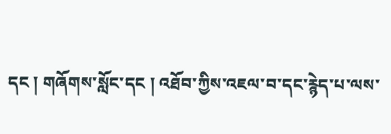དང ། གཞོགས་སློང་དང ། འཐོབ་ཀྱིས་འཇལ་བ་དང་རྙེད་པ་ལས་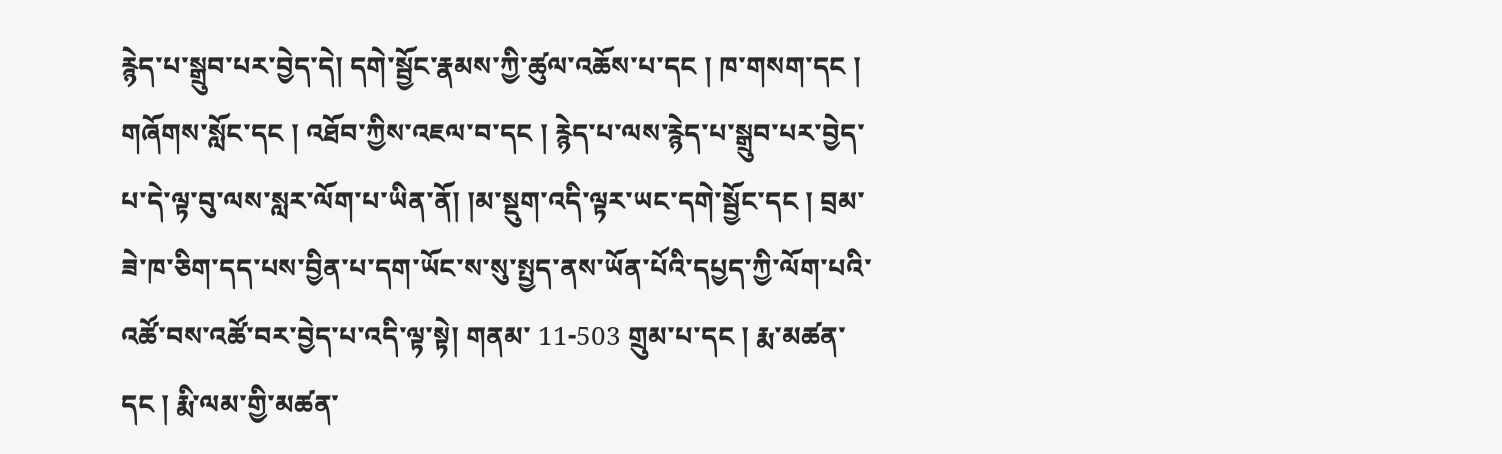རྙེད་པ་སྒྲུབ་པར་བྱེད་དེ། དགེ་སྦྱོང་རྣམས་ཀྱི་ཚུལ་འཆོས་པ་དང ། ཁ་གསག་དང ། གཞོགས་སློང་དང ། འཐོབ་ཀྱིས་འཇལ་བ་དང ། རྙེད་པ་ལས་རྙེད་པ་སྒྲུབ་པར་བྱེད་པ་དེ་ལྟ་བུ་ལས་སླར་ལོག་པ་ཡིན་ནོ། །མ་སྡུག་འདི་ལྟར་ཡང་དགེ་སྦྱོང་དང ། བྲམ་ཟེ་ཁ་ཅིག་དད་པས་བྱིན་པ་དག་ཡོང་ས་སུ་སྤྱད་ནས་ཡོན་པོའི་དཔྱད་ཀྱི་ལོག་པའི་འཚོ་བས་འཚོ་བར་བྱེད་པ་འདི་ལྟ་སྟེ། གནམ་ 11-503 གྲུམ་པ་དང ། རྨ་མཚན་དང ། རྨི་ལམ་གྱི་མཚན་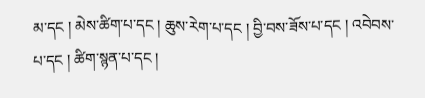མ་དང ། མེས་ཚིག་པ་དང ། ཆུས་རེག་པ་དང ། བྱི་བས་ཟོས་པ་དང ། འབེབས་པ་དང ། ཚིག་སྙན་པ་དང །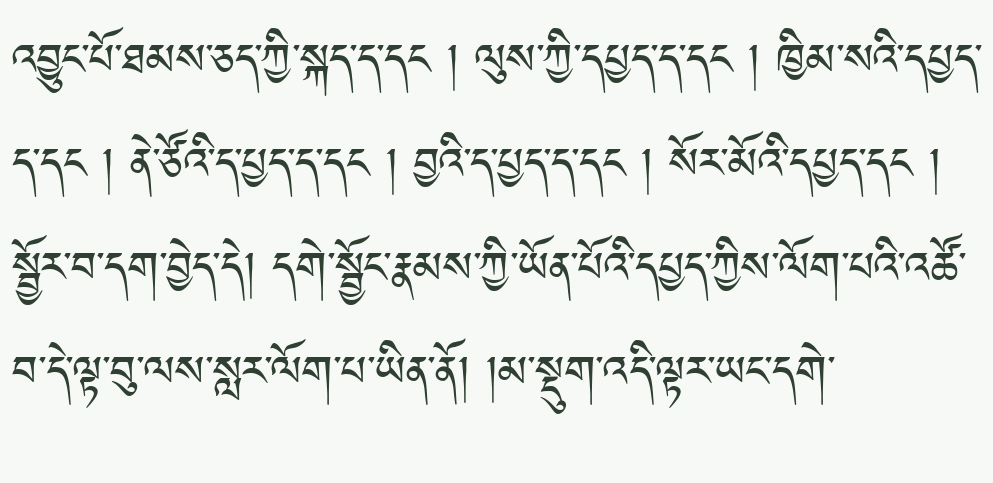འབྱུང་པོ་ཐམས་ཅད་ཀྱི་སྐད་ད་དང ། ལུས་ཀྱི་དཔྱད་ད་དང ། ཁྱིམ་སའི་དཔྱད་ད་དང ། ནེ་ཙོའི་ད་པྱད་ད་དང ། བྱའི་ད་པྱད་ད་དང ། སོར་མོའི་དཔྱད་དང ། སྦྱོར་བ་དག་བྱེད་དེ། དགེ་སྦྱོང་རྣམས་ཀྱི་ཡོན་པོའི་དཔྱད་ཀྱིས་ལོག་པའི་འཚོ་བ་དེ་ལྟ་བུ་ལས་སླར་ལོག་པ་ཡིན་ནོ། །མ་སྡུག་འདི་ལྟར་ཡང་དགེ་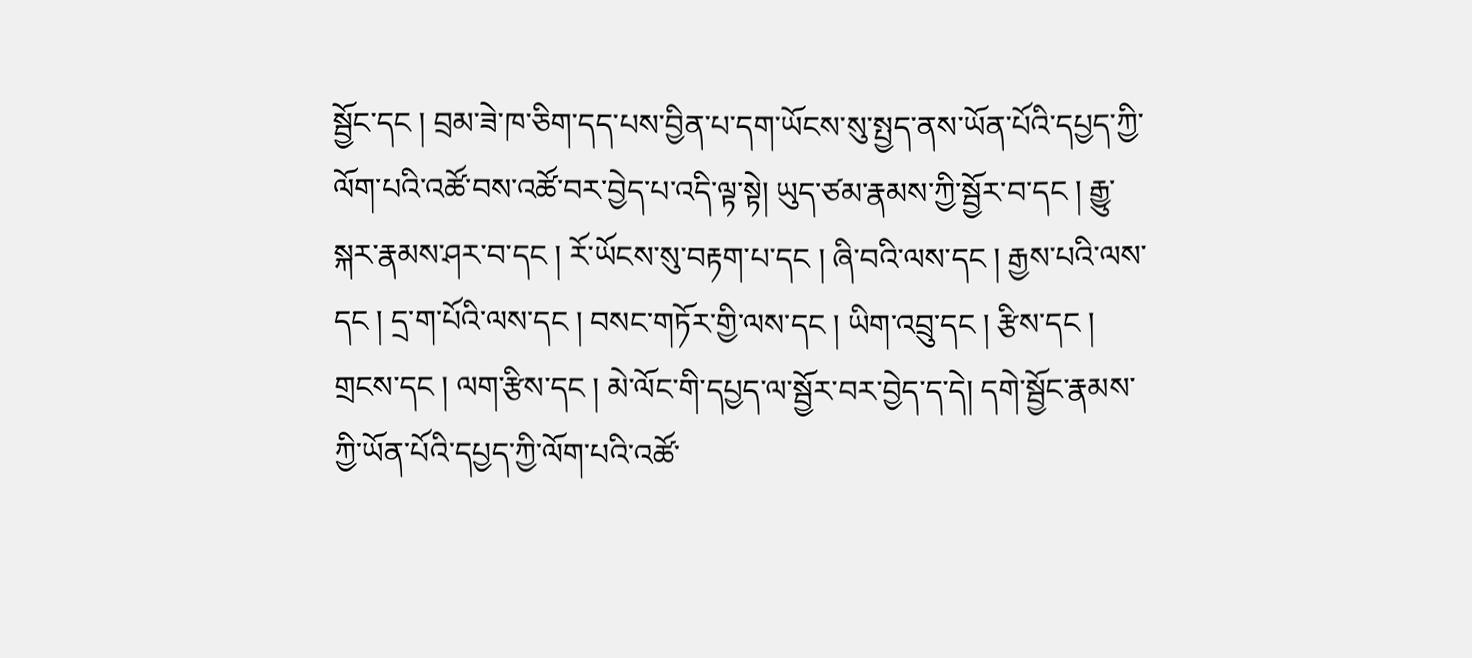སྦྱོང་དང ། བྲམ་ཟེ་ཁ་ཅིག་དད་པས་བྱིན་པ་དག་ཡོངས་སུ་སྤྱད་ནས་ཡོན་པོའི་དཔྱད་ཀྱི་ལོག་པའི་འཚོ་བས་འཚོ་བར་བྱེད་པ་འདི་ལྟ་སྟེ། ཡུད་ཙམ་རྣམས་ཀྱི་སྦྱོར་བ་དང ། རྒྱུ་སྐར་རྣམས་ཤར་བ་དང ། རོ་ཡོངས་སུ་བརྟག་པ་དང ། ཞི་བའི་ལས་དང ། རྒྱས་པའི་ལས་དང ། དྲ་ག་པོའི་ལས་དང ། བསང་གཏོར་གྱི་ལས་དང ། ཡིག་འབྲུ་དང ། རྩིས་དང ། གྲངས་དང ། ལག་རྩིས་དང ། མེ་ལོང་གི་དཔྱད་ལ་སྦྱོར་བར་བྱེད་ད་དེ། དགེ་སྦྱོང་རྣམས་ཀྱི་ཡོན་པོའི་དཔྱད་ཀྱི་ལོག་པའི་འཚོ་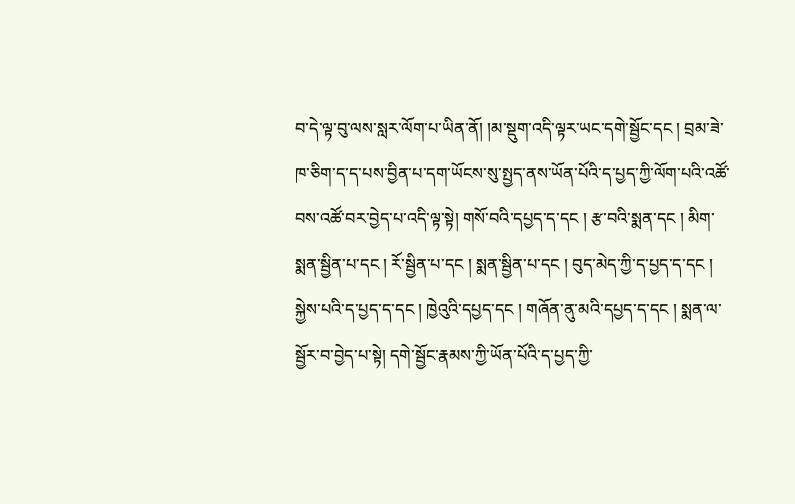བ་དེ་ལྟ་བུ་ལས་སླར་ལོག་པ་ཡིན་ནོ། །མ་སྡུག་འདི་ལྟར་ཡང་དགེ་སྦྱོང་དང ། བྲམ་ཟེ་ཁ་ཅིག་ད་ད་པས་བྱིན་པ་དག་ཡོངས་སུ་སྤྱད་ནས་ཡོན་པོའི་ད་པྱད་ཀྱི་ལོག་པའི་འཚོ་བས་འཚོ་བར་བྱེད་པ་འདི་ལྟ་སྟེ། གསོ་བའི་དཔྱད་ད་དང ། རྩ་བའི་སྨན་དང ། མིག་སྨན་སྦྱིན་པ་དང ། རོ་སྦྱིན་པ་དང ། སྨན་སྦྱིན་པ་དང ། བུད་མེད་ཀྱི་ད་པྱད་ད་དང ། སྐྱེས་པའི་ད་པྱད་ད་དང ། ཁྱེའུའི་དཔྱད་དང ། གཞོན་ནུ་མའི་དཔྱད་ད་དང ། སྨན་ལ་སྦྱོར་བ་བྱེད་པ་སྟེ། དགེ་སྦྱོང་རྣམས་ཀྱི་ཡོན་པོའི་ད་པྱད་ཀྱི་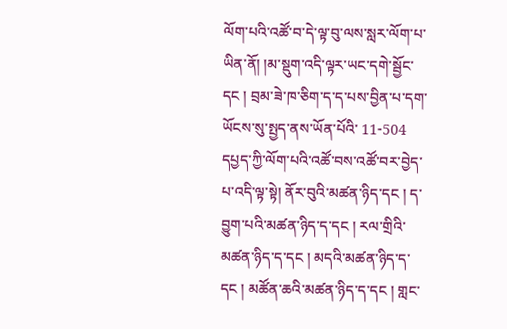ལོག་པའི་འཚོ་བ་དེ་ལྟ་བུ་ལས་སླར་ལོག་པ་ཡིན་ནོ། །མ་སྡུག་འདི་ལྟར་ཡང་དགེ་སྦྱོང་དང ། བྲམ་ཟེ་ཁ་ཅིག་ད་ད་པས་བྱིན་པ་དག་ཡོངས་སུ་སྤྱད་ནས་ཡོན་པོའི་ 11-504 དཔྱད་ཀྱི་ལོག་པའི་འཚོ་བས་འཚོ་བར་བྱེད་པ་འདི་ལྟ་སྟེ། ནོར་བུའི་མཚན་ཉིད་དང ། ད་བྱུག་པའི་མཚན་ཉིད་ད་དང ། རལ་གྲིའི་མཚན་ཉིད་ད་དང ། མདའི་མཚན་ཉིད་ད་དང ། མཚོན་ཆའི་མཚན་ཉིད་ད་དང ། གླང་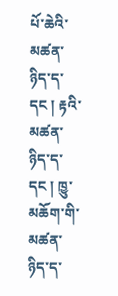པོ་ཆེའི་མཚན་ཉིད་ད་དང ། རྟའི་མཚན་ཉིད་ད་དང ། ཁྱུ་མཆོག་གི་མཚན་ཉིད་ད་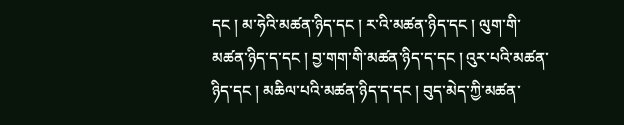དང ། མ་ཧེའི་མཚན་ཉིད་དང ། ར་འི་མཚན་ཉིད་དང ། ལུག་གི་མཚན་ཉིད་ད་དང ། བྱ་གག་གི་མཚན་ཉིད་ད་དང ། འུར་པའི་མཚན་ཉིད་དང ། མཆིལ་པའི་མཚན་ཉིད་ད་དང ། བུད་མེད་ཀྱི་མཚན་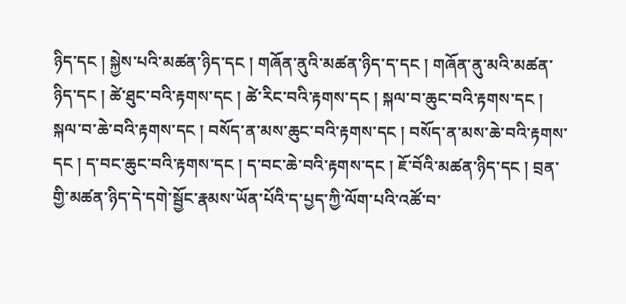ཉིད་དང ། སྐྱེས་པའི་མཚན་ཉིད་དང ། གཞོན་ནུའི་མཚན་ཉིད་ད་དང ། གཞོན་ནུ་མའི་མཚན་ཉིད་དང ། ཚེ་ཐུང་བའི་རྟགས་དང ། ཚེ་རིང་བའི་རྟགས་དང ། སྐལ་བ་ཆུང་བའི་རྟགས་དང ། སྐལ་བ་ཆེ་བའི་རྟགས་དང ། བསོད་ན་མས་ཆུང་བའི་རྟགས་དང ། བསོད་ན་མས་ཆེ་བའི་རྟགས་དང ། ད་བང་ཆུང་བའི་རྟགས་དང ། ད་བང་ཆེ་བའི་རྟགས་དང ། ཇོ་བོའི་མཚན་ཉིད་དང ། བྲན་གྱི་མཚན་ཉིད་དེ་དགེ་སྦྱོང་རྣམས་ཡོན་པོའི་ད་པྱད་ཀྱི་ལོག་པའི་འཚོ་བ་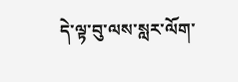དེ་ལྟ་བུ་ལས་སླར་ལོག་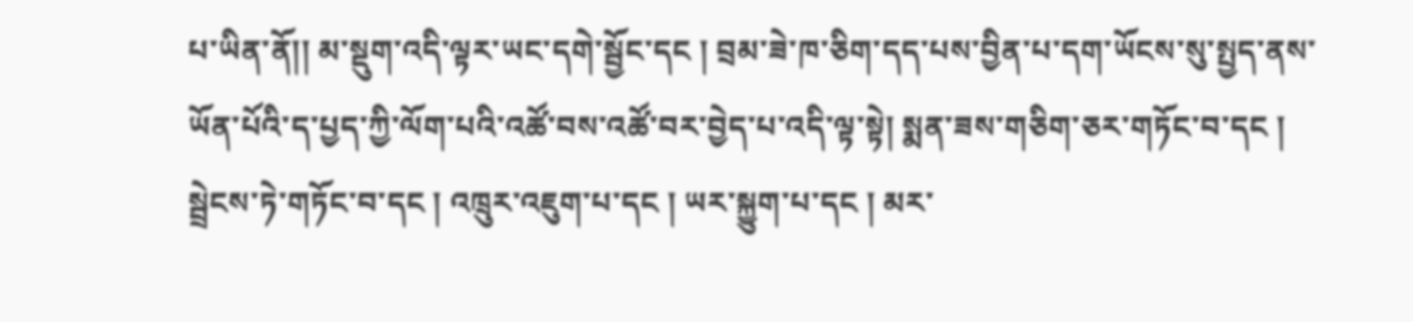པ་ཡིན་ནོ།། མ་སྡུག་འདི་ལྟར་ཡང་དགེ་སྦྱོང་དང ། བྲམ་ཟེ་ཁ་ཅིག་དད་པས་བྱིན་པ་དག་ཡོངས་སུ་སྤྱད་ནས་ཡོན་པོའི་ད་པྱད་ཀྱི་ལོག་པའི་འཚོ་བས་འཚོ་བར་བྱེད་པ་འདི་ལྟ་སྟེ། སྨན་ཟས་གཅིག་ཅར་གཏོང་བ་དང ། སྦྲེངས་ཏེ་གཏོང་བ་དང ། འཁྲུར་འཇུག་པ་དང ། ཡར་སྐྱུག་པ་དང ། མར་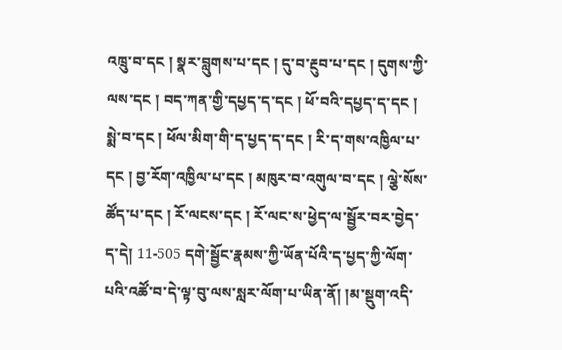འཁྲུ་བ་དང ། སྣར་བླུགས་པ་དང ། དུ་བ་རྔུབ་པ་དང ། དུགས་ཀྱི་ལས་དང ། བད་ཀན་གྱི་དཔྱད་ད་དང ། ཕོ་བའི་དཔྱད་ད་དང ། སྨེ་བ་དང ། ཕོལ་མིག་གི་ད་པྱད་ད་དང ། རི་ད་གས་འཁྱིལ་པ་དང ། བྱ་རོག་འཁྱིལ་པ་དང ། མཁུར་བ་འགུལ་བ་དང ། ལྕེ་སོས་ཚོད་པ་དང ། རོ་ལངས་དང ། རོ་ལང་ས་ཕྱེད་ལ་སྦྱོར་བར་བྱེད་ད་དེ། 11-505 དགེ་སྦྱོང་རྣམས་ཀྱི་ཡོན་པོའི་ད་པྱད་ཀྱི་ལོག་པའི་འཚོ་བ་དེ་ལྟ་བུ་ལས་སླར་ལོག་པ་ཡིན་ནོ། །མ་སྡུག་འདི་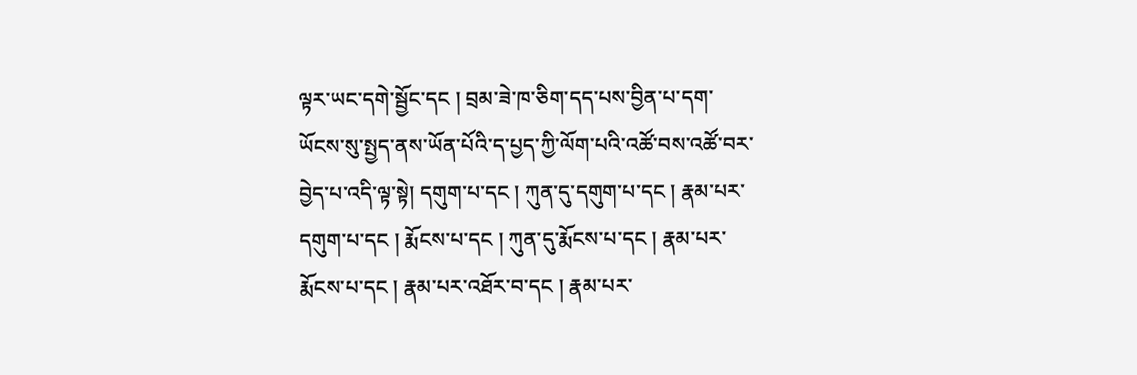ལྟར་ཡང་དགེ་སྦྱོང་དང ། བྲམ་ཟེ་ཁ་ཅིག་དད་པས་བྱིན་པ་དག་ཡོངས་སུ་སྤྱད་ནས་ཡོན་པོའི་ད་པྱད་ཀྱི་ལོག་པའི་འཚོ་བས་འཚོ་བར་བྱེད་པ་འདི་ལྟ་སྟེ། དགུག་པ་དང ། ཀུན་དུ་དགུག་པ་དང ། རྣམ་པར་དགུག་པ་དང ། རྨོངས་པ་དང ། ཀུན་དུ་རྨོངས་པ་དང ། རྣམ་པར་རྨོངས་པ་དང ། རྣམ་པར་འཐོར་བ་དང ། རྣམ་པར་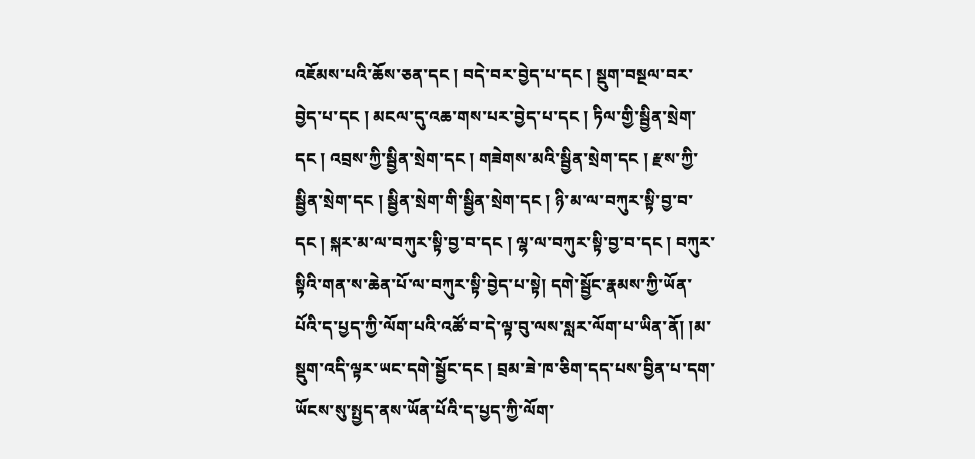འཇོམས་པའི་ཆོས་ཅན་དང ། བདེ་བར་བྱེད་པ་དང ། སྡུག་བསྔལ་བར་བྱེད་པ་དང ། མངལ་དུ་འཆ་གས་པར་བྱེད་པ་དང ། ཏིལ་གྱི་སྦྱིན་སྲེག་དང ། འབྲས་ཀྱི་སྦྱིན་སྲེག་དང ། གཟེགས་མའི་སྦྱིན་སྲེག་དང ། རྫས་ཀྱི་སྦྱིན་སྲེག་དང ། སྦྱིན་སྲེག་གི་སྦྱིན་སྲེག་དང ། ཉི་མ་ལ་བཀུར་སྟི་བྱ་བ་དང ། སྐར་མ་ལ་བཀུར་སྟི་བྱ་བ་དང ། ལྷ་ལ་བཀུར་སྟི་བྱ་བ་དང ། བཀུར་སྟིའི་གན་ས་ཆེན་པོ་ལ་བཀུར་སྟི་བྱེད་པ་སྟེ། དགེ་སྦྱོང་རྣམས་ཀྱི་ཡོན་པོའི་ད་པྱད་ཀྱི་ལོག་པའི་འཚོ་བ་དེ་ལྟ་བུ་ལས་སླར་ལོག་པ་ཡིན་ནོ། །མ་སྡུག་འདི་ལྟར་ཡང་དགེ་སྦྱོང་དང ། བྲམ་ཟེ་ཁ་ཅིག་དད་པས་བྱིན་པ་དག་ཡོངས་སུ་སྤྱད་ནས་ཡོན་པོའི་ད་པྱད་ཀྱི་ལོག་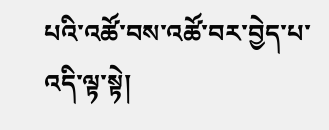པའི་འཚོ་བས་འཚོ་བར་བྱེད་པ་འདི་ལྟ་སྟེ།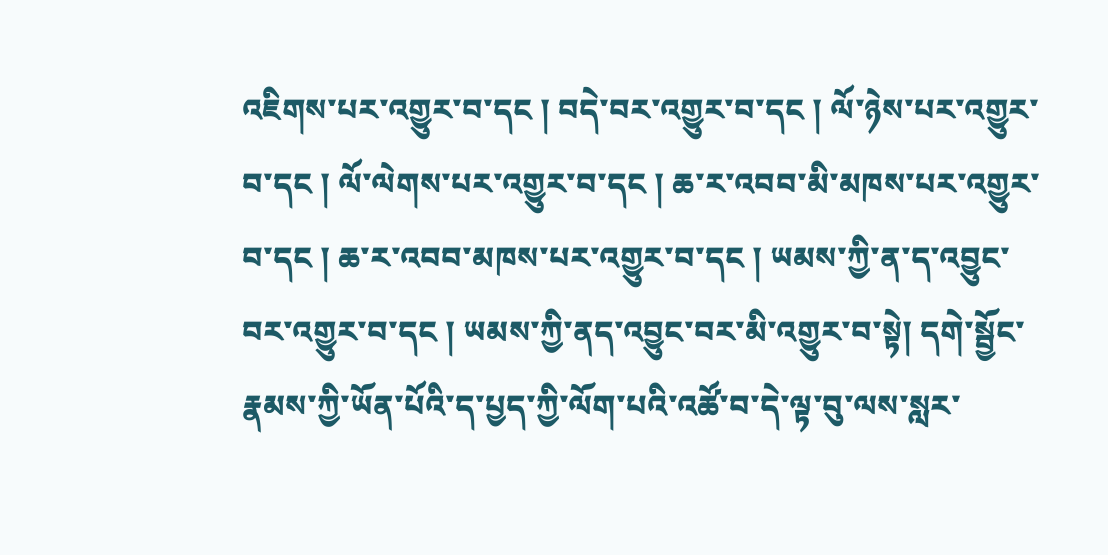འཇིགས་པར་འགྱུར་བ་དང ། བདེ་བར་འགྱུར་བ་དང ། ལོ་ཉེས་པར་འགྱུར་བ་དང ། ལོ་ལེགས་པར་འགྱུར་བ་དང ། ཆ་ར་འབབ་མི་མཁས་པར་འགྱུར་བ་དང ། ཆ་ར་འབབ་མཁས་པར་འགྱུར་བ་དང ། ཡམས་ཀྱི་ན་ད་འབྱུང་བར་འགྱུར་བ་དང ། ཡམས་ཀྱི་ནད་འབྱུང་བར་མི་འགྱུར་བ་སྟེ། དགེ་སྦྱོང་རྣམས་ཀྱི་ཡོན་པོའི་ད་པྱད་ཀྱི་ལོག་པའི་འཚོ་བ་དེ་ལྟ་བུ་ལས་སླར་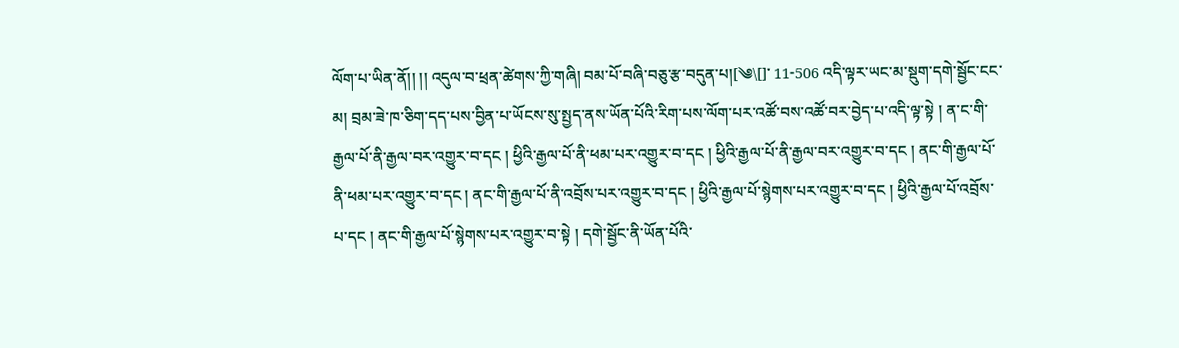ལོག་པ་ཡིན་ནོ།། །། འདུལ་བ་ཕྲན་ཚེགས་ཀྱི་གཞི། བམ་པོ་བཞི་བཅུ་རྩ་བདུན་པ།[༄\[]་ 11-506 འདི་ལྟར་ཡང་མ་སྡུག་དགེ་སྦྱོང་ངང་མ། བྲམ་ཟེ་ཁ་ཅིག་དད་པས་བྱིན་པ་ཡོངས་སུ་སྤྱད་ནས་ཡོན་པོའི་རིག་པས་ལོག་པར་འཚོ་བས་འཚོ་བར་བྱེད་པ་འདི་ལྟ་སྟེ ། ན་ང་གི་རྒྱལ་པོ་ནི་རྒྱལ་བར་འགྱུར་བ་དང ། ཕྱིའི་རྒྱལ་པོ་ནི་ཕམ་པར་འགྱུར་བ་དང ། ཕྱིའི་རྒྱལ་པོ་ནི་རྒྱལ་བར་འགྱུར་བ་དང ། ནང་གི་རྒྱལ་པོ་ནི་ཕམ་པར་འགྱུར་བ་དང ། ནང་གི་རྒྱལ་པོ་ནི་འབྲོས་པར་འགྱུར་བ་དང ། ཕྱིའི་རྒྱལ་པོ་སྙེགས་པར་འགྱུར་བ་དང ། ཕྱིའི་རྒྱལ་པོ་འབྲོས་པ་དང ། ནང་གི་རྒྱལ་པོ་སྙེགས་པར་འགྱུར་བ་སྟེ ། དགེ་སྦྱོང་ནི་ཡོན་པོའི་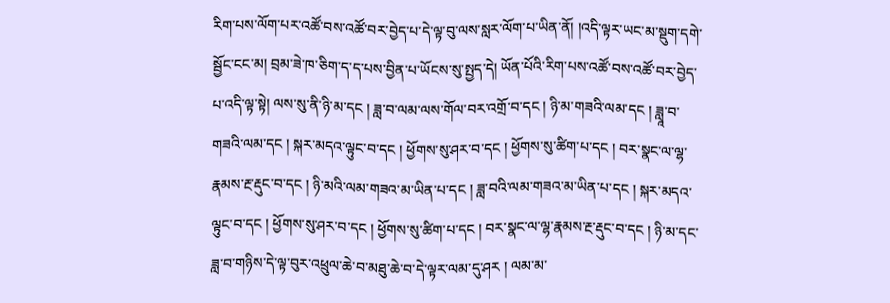རིག་པས་ལོག་པར་འཚོ་བས་འཚོ་བར་བྱེད་པ་དེ་ལྟ་བུ་ལས་སླར་ལོག་པ་ཡིན་ནོ། །འདི་ལྟར་ཡང་མ་སྡུག་དགེ་སྦྱོང་ངང་མ། བྲམ་ཟེ་ཁ་ཅིག་ད་ད་པས་བྱིན་པ་ཡོངས་སུ་སྤྱད་དེ། ཡོན་པོའི་རིག་པས་འཚོ་བས་འཚོ་བར་བྱེད་པ་འདི་ལྟ་སྟེ། ལས་སུ་ནི་ཉི་མ་དང ། ཟླ་བ་ལམ་ལས་གོལ་བར་འགྲོ་བ་དང ། ཉི་མ་གཟའི་ལམ་དང ། ཟླཱ་བ་གཟའི་ལམ་དང ། སྐར་མདའ་ལྟུང་བ་དང ། ཕྱོགས་སུ་ཤར་བ་དང ། ཕྱོགས་སུ་ཚིག་པ་དང ། བར་སྣང་ལ་ལྷ་རྣམས་རྔ་རྡུང་བ་དང ། ཉི་མའི་ལམ་གཟའ་མ་ཡིན་པ་དང ། ཟླ་བའི་ལམ་གཟའ་མ་ཡིན་པ་དང ། སྐར་མདའ་ལྟུང་བ་དང ། ཕྱོགས་སུ་ཤར་བ་དང ། ཕྱོགས་སུ་ཚིག་པ་དང ། བར་སྣང་ལ་ལྷ་རྣམས་རྔ་རྡུང་བ་དང ། ཉི་མ་དང་ཟླ་བ་གཉིས་དེ་ལྟ་བུར་འཕྲུལ་ཆེ་བ་མཐུ་ཆེ་བ་དེ་ལྟར་ལམ་དུ་ཤར ། ལམ་མ་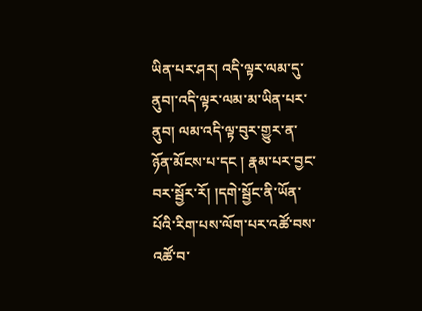ཡིན་པར་ཤར། འདི་ལྟར་ལམ་དུ་ནུབ།་འདི་ལྟར་ལམ་མ་ཡིན་པར་ནུབ། ལམ་འདི་ལྟ་བུར་གྱུར་ན་ཉོན་མོངས་པ་དང ། རྣམ་པར་བྱང་བར་སྦྱོར་རོ། །དགེ་སྦྱོང་ནི་ཡོན་པོའི་རིག་པས་ལོག་པར་འཚོ་བས་འཚོ་བ་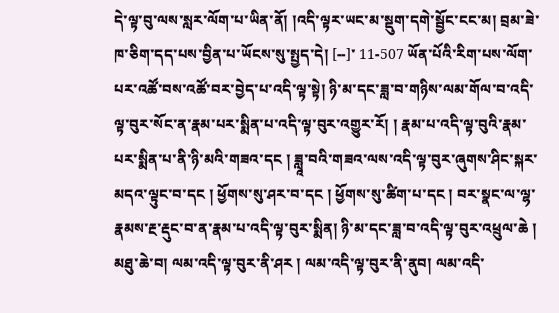དེ་ལྟ་བུ་ལས་སླར་ལོག་པ་ཡིན་ནོ། །འདི་ལྟར་ཡང་མ་སྡུག་དགེ་སྦྱོང་ངང་མ། བྲམ་ཟེ་ཁ་ཅིག་དད་པས་བྱིན་པ་ཡོངས་སུ་སྤྱད་དེ། [--]་ 11-507 ཡོན་པོའི་རིག་པས་ལོག་པར་འཚོ་བས་འཚོ་བར་བྱེད་པ་འདི་ལྟ་སྟེ། ཉི་མ་དང་ཟླ་བ་གཉིས་ལམ་གོལ་བ་འདི་ལྟ་བུར་སོང་ན་རྣམ་པར་སྨིན་པ་འདི་ལྟ་བུར་འགྱུར་རོ། ། རྣམ་པ་འདི་ལྟ་བུའི་རྣམ་པར་སྨིན་པ་ནི་ཉི་མའི་གཟའ་དང ། ཟླཱ་བའི་གཟའ་ལས་འདི་ལྟ་བུར་ཞུགས་ཤིང་སྐར་མདའ་ལྟུང་བ་དང ། ཕྱོགས་སུ་ཤར་བ་དང ། ཕྱོགས་སུ་ཚིག་པ་དང ། བར་སྣང་ལ་ལྷ་རྣམས་རྔ་རྡུང་བ་ན་རྣམ་པ་འདི་ལྟ་བུར་སྨིན། ཉི་མ་དང་ཟླ་བ་འདི་ལྟ་བུར་འཕྲུལ་ཆེ ། མཐུ་ཆེ་བ། ལམ་འདི་ལྟ་བུར་ནི་ཤར ། ལམ་འདི་ལྟ་བུར་ནི་ནུབ། ལམ་འདི་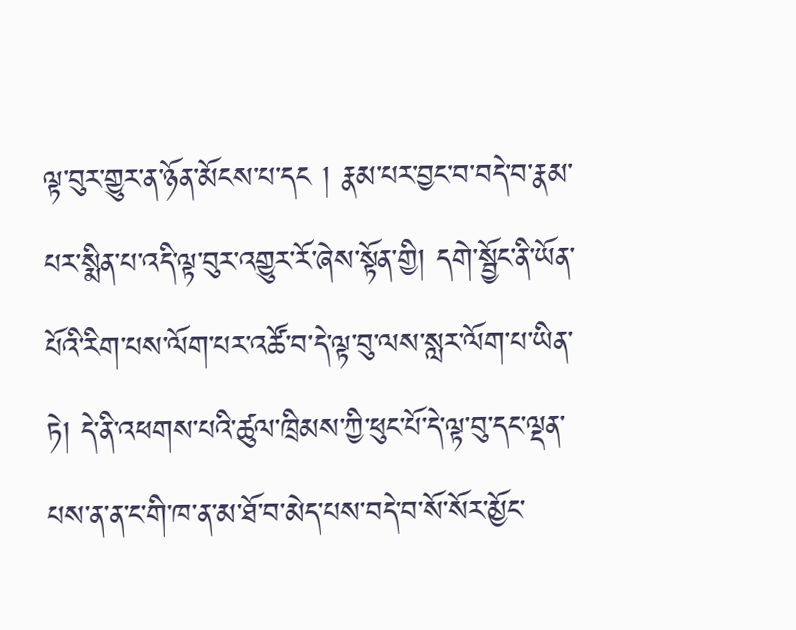ལྟ་བུར་གྱུར་ན་ཉོན་མོངས་པ་དང ། རྣམ་པར་བྱང་བ་བདེ་བ་རྣམ་པར་སྨིན་པ་འདི་ལྟ་བུར་འགྱུར་རོ་ཞེས་སྟོན་གྱི། དགེ་སྦྱོང་ནི་ཡོན་པོའི་རིག་པས་ལོག་པར་འཚོ་བ་དེ་ལྟ་བུ་ལས་སླར་ལོག་པ་ཡིན་ཏེ། དེ་ནི་འཕགས་པའི་ཚུལ་ཁྲིམས་ཀྱི་ཕུང་པོ་དེ་ལྟ་བུ་དང་ལྡན་པས་ན་ན་ང་གི་ཁ་ན་མ་ཐོ་བ་མེད་པས་བདེ་བ་སོ་སོར་མྱོང་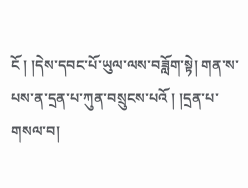ངོ ། །དེས་དབང་པོ་ཡུལ་ལས་བཟློག་སྟེ། གན་ས་པས་ན་དྲན་པ་ཀུན་བསྲུངས་པའོ ། །དྲན་པ་གསལ་བ།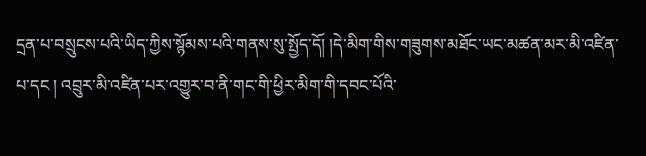དྲན་པ་བསྲུངས་པའི་ཡིད་ཀྱིས་སྙོམས་པའི་གནས་སུ་སྤྱོད་དོ། །དེ་མིག་གིས་གཟུགས་མཐོང་ཡང་མཚན་མར་མི་འཛིན་པ་དང ། འབྲུར་མི་འཛིན་པར་འགྱུར་བ་ནི་གང་གི་ཕྱིར་མིག་གི་དབང་པོའི་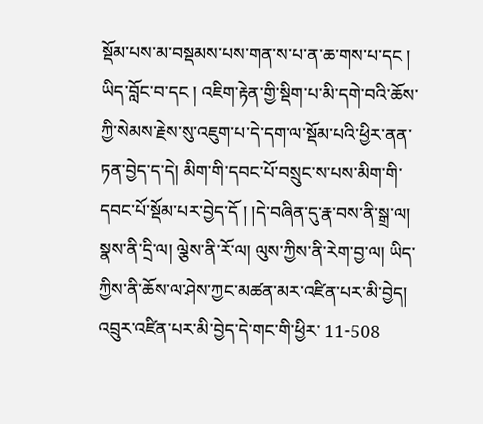སྡོམ་པས་མ་བསྡམས་པས་གན་ས་པ་ན་ཆ་གས་པ་དང ། ཡིད་བློང་བ་དང ། འཇིག་རྟེན་གྱི་སྡིག་པ་མི་དགེ་བའི་ཆོས་ཀྱི་སེམས་རྗེས་སུ་འཇུག་པ་དེ་དག་ལ་སྡོམ་པའི་ཕྱིར་ནན་ཏན་བྱེད་ད་དེ། མིག་གི་དབང་པོ་བསྲུང་ས་པས་མིག་གི་དབང་པོ་སྡོམ་པར་བྱེད་དོ ། །དེ་བཞིན་དུ་རྣ་བས་ནི་སྒྲ་ལ། སྣས་ནི་དྲི་ལ། ལྕེས་ནི་རོ་ལ། ལུས་ཀྱིས་ནི་རེག་བྱ་ལ། ཡིད་ཀྱིས་ནི་ཆོས་ལ་ཤེས་ཀྱང་མཚན་མར་འཛིན་པར་མི་བྱེད། འབྲུར་འཛིན་པར་མི་བྱེད་དེ་གང་གི་ཕྱིར་ 11-508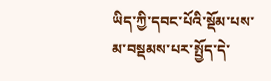ཡིད་ཀྱི་དབང་པོའི་སྡོམ་པས་མ་བསྡམས་པར་སྤྱོད་དེ་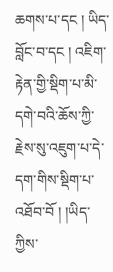ཆགས་པ་དང ། ཡིད་བློང་བ་དང ། འཇིག་རྟེན་གྱི་སྡིག་པ་མི་དགེ་བའི་ཆོས་ཀྱི་རྗེས་སུ་འཇུག་པ་དེ་དག་གིས་སྡིག་པ་འཐོབ་བོ ། །ཡིད་ཀྱིས་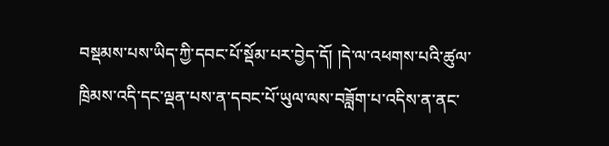བསྡམས་པས་ཡིད་ཀྱི་དབང་པོ་སྡོམ་པར་བྱེད་དོ། །དེ་ལ་འཕགས་པའི་ཚུལ་ཁྲིམས་འདི་དང་ལྡན་པས་ན་དབང་པོ་ཡུལ་ལས་བཟློག་པ་འདིས་ན་ནང་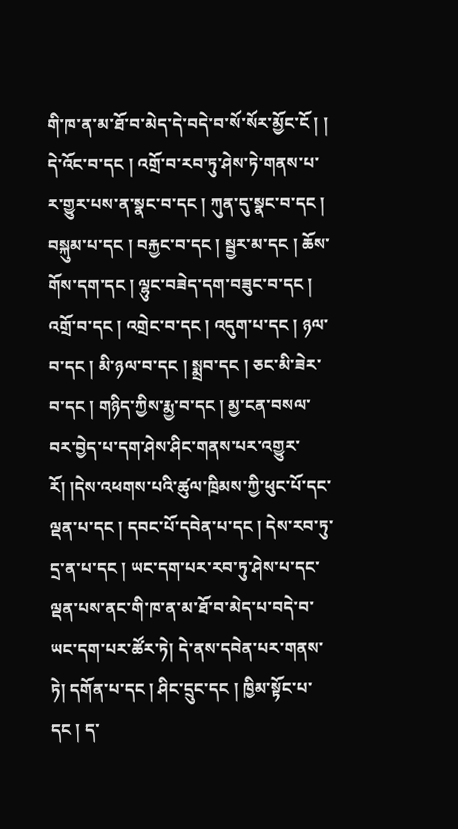གི་ཁ་ན་མ་ཐོ་བ་མེད་དེ་བདེ་བ་སོ་སོར་མྱོང་ངོ ། ། དེ་འོང་བ་དང ། འགྲོ་བ་རབ་ཏུ་ཤེས་ཏེ་གནས་པ་ར་གྱུར་པས་ན་སྣང་བ་དང ། ཀུན་དུ་སྣང་བ་དང ། བསྐུམ་པ་དང ། བརྐྱང་བ་དང ། སྦྱར་མ་དང ། ཆོས་གོས་དག་དང ། ལྷུང་བཟེད་དག་བཟུང་བ་དང ། འགྲོ་བ་དང ། འགྲེང་བ་དང ། འདུག་པ་དང ། ཉལ་བ་དང ། མི་ཉལ་བ་དང ། སྨྲབ་དང ། ཅང་མི་ཟེར་བ་དང ། གཉིད་ཀྱིས་རྨྱ་བ་དང ། མྱ་ངན་བསལ་བར་བྱེད་པ་དག་ཤེས་ཤིང་གནས་པར་འགྱུར་རོ། །དེས་འཕགས་པའི་ཚུལ་ཁྲིམས་ཀྱི་ཕུང་པོ་དང་ལྡན་པ་དང ། དབང་པོ་དབེན་པ་དང ། དེས་རབ་ཏུ་དྲ་ན་པ་དང ། ཡང་དག་པར་རབ་ཏུ་ཤེས་པ་དང་ལྡན་པས་ནང་གི་ཁ་ན་མ་ཐོ་བ་མེད་པ་བདེ་བ་ཡང་དག་པར་ཚོར་ཏེ། དེ་ནས་དབེན་པར་གནས་ཏེ། དགོན་པ་དང ། ཤིང་དྲུང་དང ། ཁྱིམ་སྟོང་པ་དང ། ད་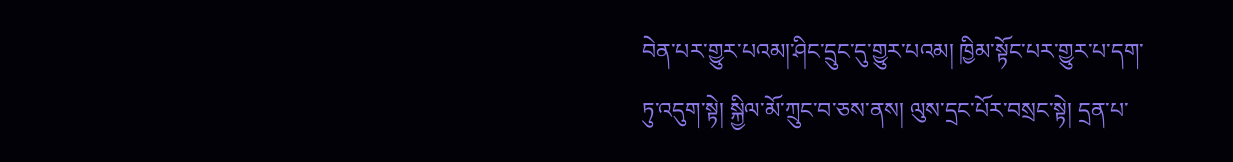བེན་པར་གྱུར་པའམ།་ཤིང་དྲུང་དུ་གྱུར་པའམ། ཁྱིམ་སྟོང་པར་གྱུར་པ་དག་ཏུ་འདུག་སྟེ། སྐྱིལ་མོ་ཀྲུང་བ་ཅས་ནས། ལུས་དྲང་པོར་བསྲང་སྟེ། དྲན་པ་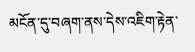མངོན་དུ་བཞག་ནས་དེས་འཇིག་རྟེན་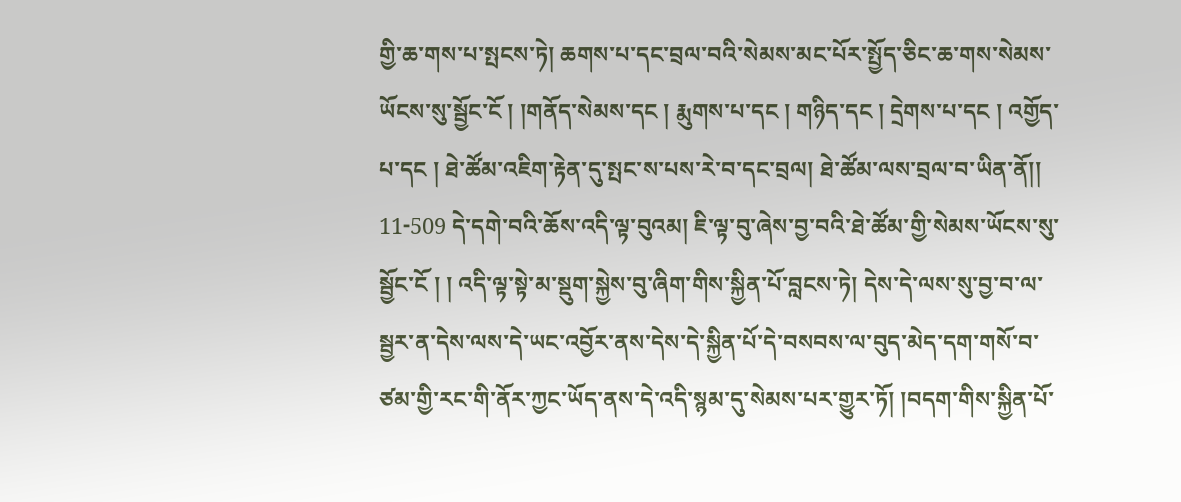གྱི་ཆ་གས་པ་སྤངས་ཏེ། ཆགས་པ་དང་བྲལ་བའི་སེམས་མང་པོར་སྤྱོད་ཅིང་ཆ་གས་སེམས་ཡོངས་སུ་སྦྱོང་ངོ ། །གནོད་སེམས་དང ། རྨུགས་པ་དང ། གཉིད་དང ། དྲེགས་པ་དང ། འགྱོད་པ་དང ། ཐེ་ཚོམ་འཇིག་རྟེན་དུ་སྤང་ས་པས་རེ་བ་དང་བྲལ། ཐེ་ཚོམ་ལས་བྲལ་བ་ཡིན་ནོ།། 11-509 དེ་དགེ་བའི་ཆོས་འདི་ལྟ་བུའམ། ཇི་ལྟ་བུ་ཞེས་བྱ་བའི་ཐེ་ཚོམ་གྱི་སེམས་ཡོངས་སུ་སྦྱོང་ངོ ། ། འདི་ལྟ་སྟེ་མ་སྡུག་སྐྱེས་བུ་ཞིག་གིས་སྐྱིན་པོ་བླངས་ཏེ། དེས་དེ་ལས་སུ་བྱ་བ་ལ་སྦྱར་ན་དེས་ལས་དེ་ཡང་འབྱོར་ནས་དེས་དེ་སྐྱིན་པོ་དེ་བསབས་ལ་བུད་མེད་དག་གསོ་བ་ཙམ་གྱི་རང་གི་ནོར་ཀྱང་ཡོད་ནས་དེ་འདི་སྙམ་དུ་སེམས་པར་གྱུར་ཏོ། །བདག་གིས་སྐྱིན་པོ་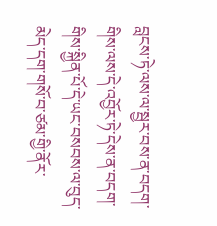བླངས་ཏེ་ལས་ལ་སྦྱར་བས་ན་བདག་གིས་ལས་དེ་འབྱོར་ཏེ་དེས་ན་བདག་གིས་སྐྱིན་པོ་དེ་ཡང་བསབས་ལ་བུད་མེད་དག་གསོ་བ་ཙམ་གྱི་ནོར་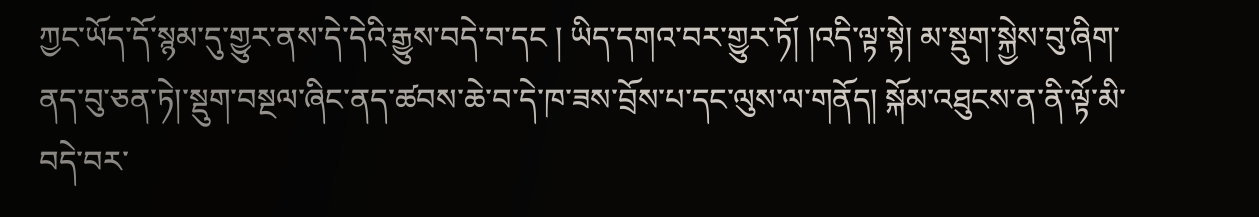ཀྱང་ཡོད་དོ་སྙམ་དུ་གྱུར་ནས་དེ་དེའི་རྒྱུས་བདེ་བ་དང ། ཡིད་དགའ་བར་གྱུར་ཏོ། །འདི་ལྟ་སྟེ། མ་སྡུག་སྐྱེས་བུ་ཞིག་ནད་བུ་ཅན་ཏེ།་སྡུག་བསྔལ་ཞིང་ནད་ཚབས་ཆེ་བ་དེ་ཁ་ཟས་བྲོས་པ་དང་ལུས་ལ་གནོད། སྐོམ་འཐུངས་ན་ནི་ལྟོ་མི་བདེ་བར་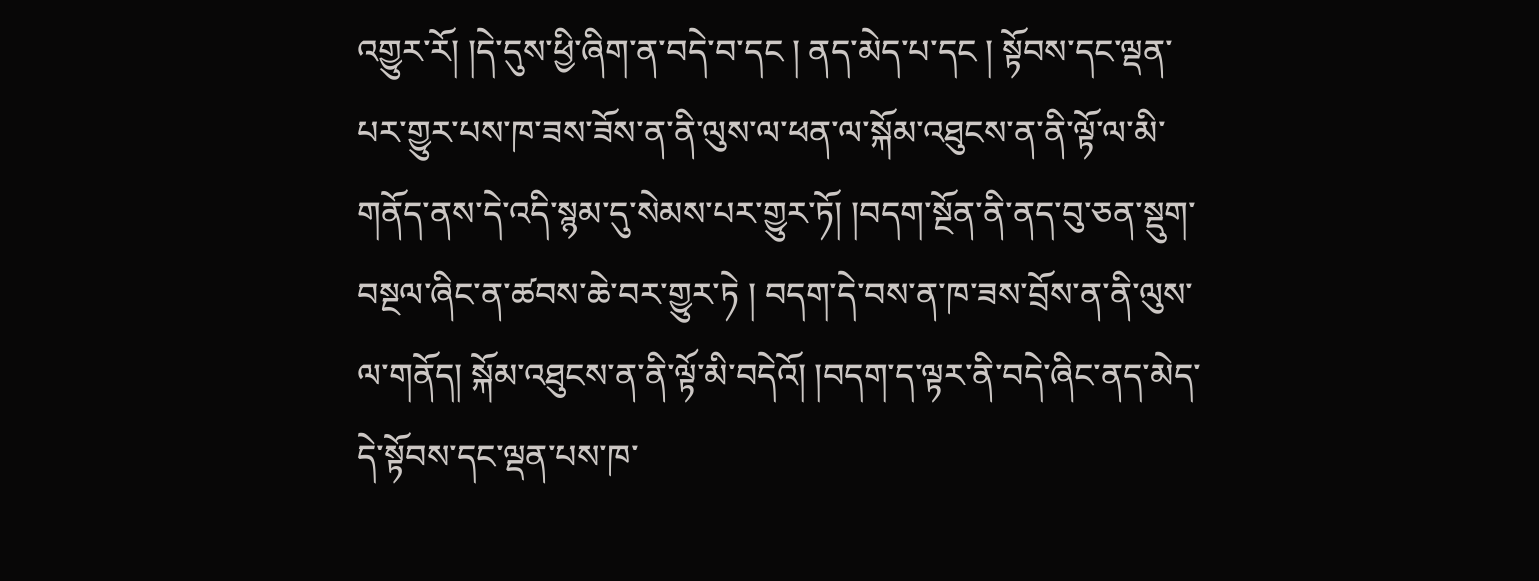འགྱུར་རོ། །དེ་དུས་ཕྱི་ཞིག་ན་བདེ་བ་དང ། ནད་མེད་པ་དང ། སྟོབས་དང་ལྡན་པར་གྱུར་པས་ཁ་ཟས་ཟོས་ན་ནི་ལུས་ལ་ཕན་ལ་སྐོམ་འཐུངས་ན་ནི་ལྟོ་ལ་མི་གནོད་ནས་དེ་འདི་སྙམ་དུ་སེམས་པར་གྱུར་ཏོ། །བདག་སྔོན་ནི་ནད་བུ་ཅན་སྡུག་བསྔལ་ཞིང་ན་ཚབས་ཆེ་བར་གྱུར་ཏེ ། བདག་དེ་བས་ན་ཁ་ཟས་བྲོས་ན་ནི་ལུས་ལ་གནོད། སྐོམ་འཐུངས་ན་ནི་ལྟོ་མི་བདེའོ། །བདག་ད་ལྟར་ནི་བདེ་ཞིང་ནད་མེད་དེ་སྟོབས་དང་ལྡན་པས་ཁ་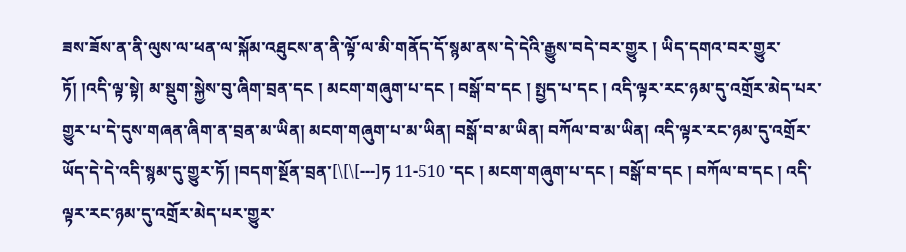ཟས་ཟོས་ན་ནི་ལུས་ལ་ཕན་ལ་སྐོམ་འཐུངས་ན་ནི་ལྟོ་ལ་མི་གནོད་དོ་སྙམ་ནས་དེ་དེའི་རྒྱུས་བདེ་བར་གྱུར ། ཡིད་དགའ་བར་གྱུར་ཏོ། །འདི་ལྟ་སྟེ། མ་སྡུག་སྐྱེས་བུ་ཞིག་བྲན་དང ། མངག་གཞུག་པ་དང ། བསྒོ་བ་དང ། སྤྱད་པ་དང ། འདི་ལྟར་རང་ཉམ་དུ་འགྲོར་མེད་པར་གྱུར་པ་དེ་དུས་གཞན་ཞིག་ན་བྲན་མ་ཡིན། མངག་གཞུག་པ་མ་ཡིན། བསྒོ་བ་མ་ཡིན། བཀོལ་བ་མ་ཡིན། འདི་ལྟར་རང་ཉམ་དུ་འགྲོར་ཡོད་དེ་དེ་འདི་སྙམ་དུ་གྱུར་ཏོ། །བདག་སྔོན་བྲན་[\[\[---]ཏ 11-510 ་དང ། མངག་གཞུག་པ་དང ། བསྒོ་བ་དང ། བཀོལ་བ་དང ། འདི་ལྟར་རང་ཉམ་དུ་འགྲོར་མེད་པར་གྱུར་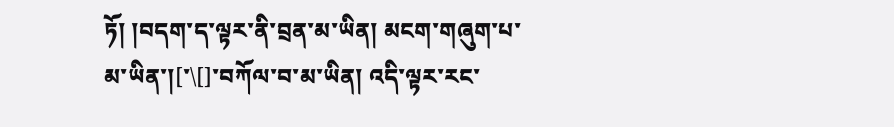ཏོ། །བདག་ད་ལྟར་ནི་བྲན་མ་ཡིན། མངག་གཞུག་པ་མ་ཡིན་།[་\[]་བཀོལ་བ་མ་ཡིན། འདི་ལྟར་རང་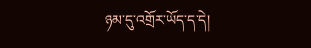ཉམ་དུ་འགྲོར་ཡོད་ད་དེ།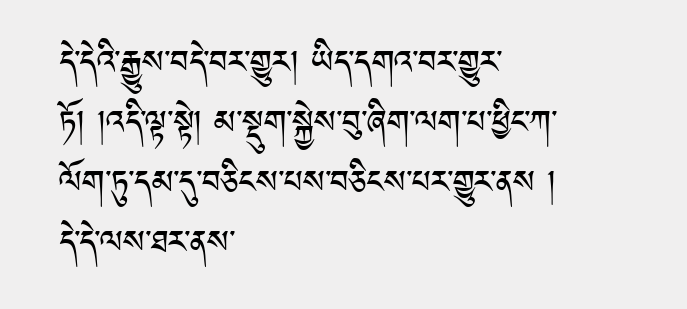དེ་དེའི་རྒྱུས་བདེ་བར་གྱུར། ཡིད་དགའ་བར་གྱུར་ཏོ། །འདི་ལྟ་སྟེ། མ་སྡུག་སྐྱེས་བུ་ཞིག་ལག་པ་ཕྱིང་ཀ་ལོག་ཏུ་དམ་དུ་བཅིངས་པས་བཅིངས་པར་གྱུར་ནས ། དེ་དེ་ལས་ཐར་ནས་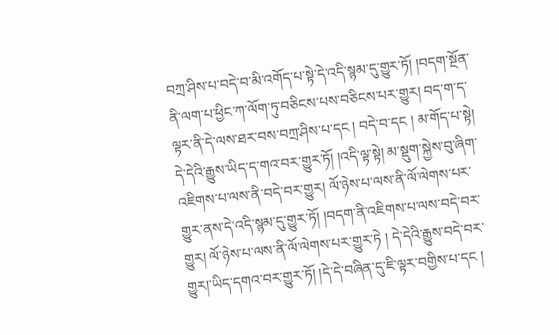བཀྲ་ཤིས་པ་བདེ་བ་མི་འགོད་པ་སྟེ་དེ་འདི་སྙམ་དུ་གྱུར་ཏོ། །བདག་སྔོན་ནི་ལག་པ་ཕྱིང་ཀ་ལོག་ཏུ་བཅིངས་པས་བཅིངས་པར་གྱུར། བད་ག་ད་ལྟར་ནི་དེ་ལས་ཐར་བས་བཀྲ་ཤིས་པ་དང ། བདེ་བ་དང ། མ་གོད་པ་སྟེ། དེ་དེའི་རྒྱུས་ཡིད་ད་གའ་བར་གྱུར་ཏོ། །འདི་ལྟ་སྟེ། མ་སྡུག་སྐྱེས་བུ་ཞིག་འཇིགས་པ་ལས་ནི་བདེ་བར་གྱུར། ལོ་ཉེས་པ་ལས་ནི་ལོ་ལེགས་པར་གྱུར་ནས་དེ་འདི་སྙམ་དུ་གྱུར་ཏོ། །བདག་ནི་འཇིགས་པ་ལས་བདེ་བར་གྱུར། ལོ་ཉེས་པ་ལས་ནི་ལོ་ལེགས་པར་གྱུར་ཏེ ། དེ་དེའི་རྒྱུས་བདེ་བར་གྱུར།་ཡིད་དགའ་བར་གྱུར་ཏོ། །དེ་དེ་བཞིན་དུ་ཇི་ལྟར་བགྱིས་པ་དང །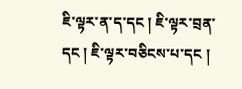ཇི་ལྟར་ན་ད་དང ། ཇི་ལྟར་བྲན་དང ། ཇི་ལྟར་བཅིངས་པ་དང །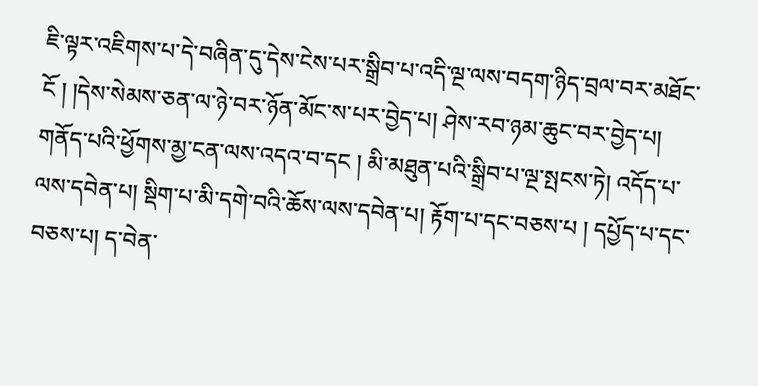ཇི་ལྟར་འཇིགས་པ་དེ་བཞིན་དུ་དེས་ངེས་པར་སྒྲིབ་པ་འདི་ལྔ་ལས་བདག་ཉིད་བྲལ་བར་མཐོང་ངོ ། །དེས་སེམས་ཅན་ལ་ཉེ་བར་ཉོན་མོང་ས་པར་བྱེད་པ། ཤེས་རབ་ཉམ་ཆུང་བར་བྱེད་པ། གནོད་པའི་ཕྱོགས་མྱ་ངན་ལས་འདའ་བ་དང ། མི་མཐུན་པའི་སྒྲིབ་པ་ལྔ་སྤངས་ཏེ། འདོད་པ་ལས་དབེན་པ། སྡིག་པ་མི་དགེ་བའི་ཆོས་ལས་དབེན་པ། རྟོག་པ་དང་བཅས་པ ། དཔྱོད་པ་དང་བཅས་པ། ད་བེན་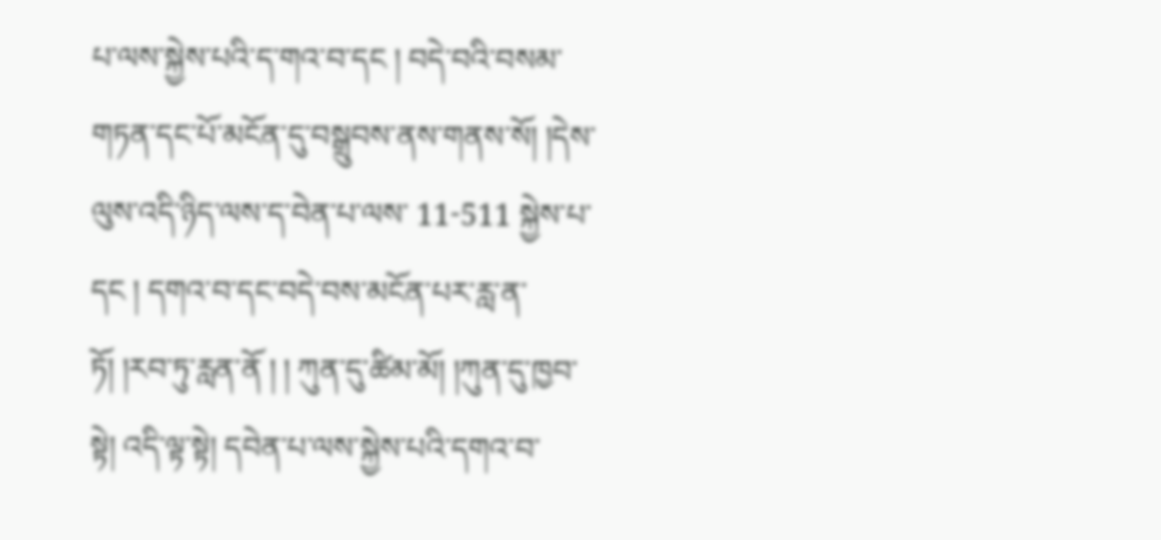པ་ལས་སྐྱེས་པའི་ད་གའ་བ་དང ། བདེ་བའི་བསམ་གཏན་དང་པོ་མངོན་དུ་བསྒྲུབས་ནས་གནས་སོ། །དེས་ལུས་འདི་ཉིད་ལས་ད་བེན་པ་ལས་ 11-511 སྐྱེས་པ་དང ། དགའ་བ་དང་བདེ་བས་མངོན་པར་རླ་ན་ཏོ། །རབ་ཏུ་རླན་ནོ ། ། ཀུན་དུ་ཚིམ་མོ། །ཀུན་དུ་ཁྱབ་སྟེ། འདི་ལྟ་སྟེ། དབེན་པ་ལས་སྐྱེས་པའི་དགའ་བ་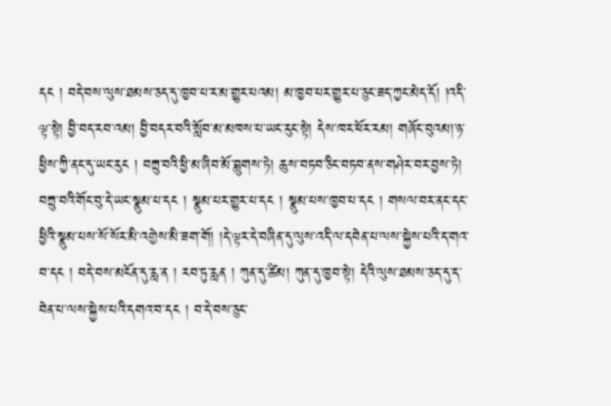དང ། བདེ་བས་ལུས་ཐམས་ཅད་དུ་ཁྱབ་པ་ར་མ་གྱུར་པའམ། མ་ཁྱབ་པར་གྱུར་པ་ཅུང་ཟད་ཀྱང་མེད་དོ། །འདི་ལྟ་སྟེ། བྱི་བད་རབ་འམ། བྱི་བདར་བའི་སློབ་མ་མཁས་པ་ཡང་རུང་སྟེ། དེས་ཁར་ཕོར་རམ། གཞོང་བུའམ།་ཉ་ཕྱིས་ཀྱི་ནང་དུ་ཡང་རུང ། བཀྲུ་བའི་ཕྱི་མ་ཞིབ་མོ་བླུགས་ཏེ། ཆུས་བཏབ་ཅིང་བཏབ་ནས་གཤེར་བར་བྱས་ཏེ། བཀྲུ་བའི་གོང་བུ་དེ་ཡང་སྣུམ་པ་དང ། སྣུམ་པར་གྱུར་པ་དང ། སྣུམ་པས་ཁྱབ་པ་དང ། གསལ་བར་ནང་དང་ཕྱིའི་སྣུམ་པས་སོ་སོར་མི་འགྱེས་མི་ཟག་གོ། །དེ་ལྟར་དེ་བཞིན་དུ་ལུས་འདི་ལ་དབེན་པ་ལས་སྐྱེས་པའི་ད་གའ་བ་དང ། བདེ་བས་མངོན་དུ་རླ་ན ། རབ་ཏུ་རླན ། ཀུན་དུ་ཚིམ། ཀུན་དུ་ཁྱབ་སྟེ། དེའི་ལུས་ཐམས་ཅད་དུ་ད་བེན་པ་ལས་སྐྱེས་པའི་དགའ་བ་དང ། བ་དེ་བས་ཅུང་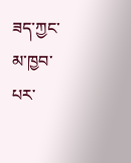ཟད་ཀྱང་མ་ཁྱབ་པར་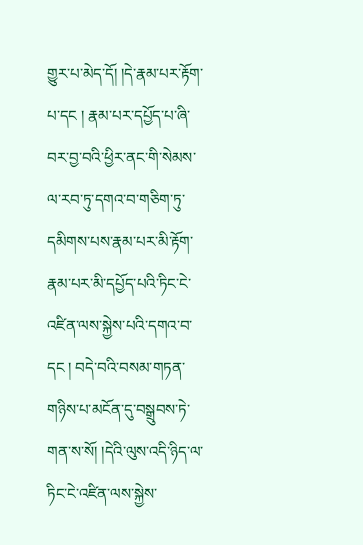གྱུར་པ་མེད་དོ། །དེ་རྣམ་པར་རྟོག་པ་དང ། རྣམ་པར་དཔྱོད་པ་ཞི་བར་བྱ་བའི་ཕྱིར་ནང་གི་སེམས་ལ་རབ་ཏུ་དགའ་བ་གཅིག་ཏུ་དམིགས་པས་རྣམ་པར་མི་རྟོག་རྣམ་པར་མི་དཔྱོད་པའི་ཏིང་ངེ་འཛིན་ལས་སྐྱེས་པའི་དགའ་བ་དང ། བདེ་བའི་བསམ་གཏན་གཉིས་པ་མངོན་དུ་བསྒྲུབས་ཏེ་གན་ས་སོ། །དེའི་ལུས་འདི་ཉིད་ལ་ཏིང་ངེ་འཛིན་ལས་སྐྱེས་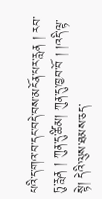པའི་ད་གའ་བ་དང་བདེ་བས་མངོན་པར་རླན ། རབ་ཏུ་རླན ། ཀུན་དུ་ཚིམ། ཀུན་དུ་ཁྱབ་བོ ། །འདི་ལྟ་སྟེ། དེའི་ལུས་ཐམས་ཅད་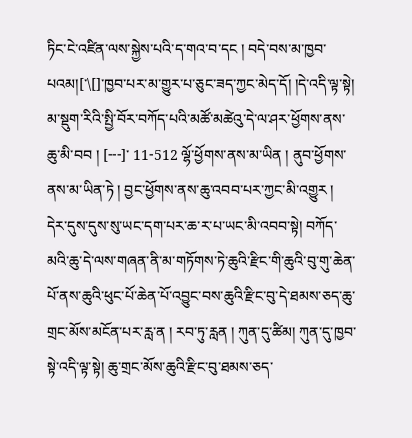ཏིང་ངེ་འཛིན་ལས་སྐྱེས་པའི་ད་གའ་བ་དང ། བདེ་བས་མ་ཁྱབ་པའམ།[་\[]་ཁྱབ་པར་མ་གྱུར་པ་ཅུང་ཟད་ཀྱང་མེད་དོ། །དེ་འདི་ལྟ་སྟེ། མ་སྡུག་རིའི་སྤྱི་བོར་བཀོད་པའི་མཚོ་མཚེའུ་དེ་ལ་ཤར་ཕྱོགས་ནས་ཆུ་མི་བབ ། [---]་ 11-512 ལྷོ་ཕྱོགས་ནས་མ་ཡིན ། ནུབ་ཕྱོགས་ནས་མ་ཡིན་ཏེ ། བྱང་ཕྱོགས་ནས་ཆུ་འབབ་པར་ཀྱང་མི་འགྱུར ། དེར་དུས་དུས་སུ་ཡང་དག་པར་ཆ་ར་པ་ཡང་མི་འབབ་སྟེ། བཀོད་མའི་ཆུ་དེ་ལས་གཞན་ནི་མ་གཏོགས་ཏེ་ཆུའི་རྫིང་གི་ཆུའི་བུ་གུ་ཆེན་པོ་ནས་ཆུའི་ཕུང་པོ་ཆེན་པོ་འབྱུང་བས་ཆུའི་རྫིང་བུ་དེ་ཐམས་ཅད་ཆུ་གྲང་མོས་མངོན་པར་རླ་ན ། རབ་ཏུ་རླན ། ཀུན་དུ་ཚིམ། ཀུན་དུ་ཁྱབ་སྟེ་འདི་ལྟ་སྟེ། ཆུ་གྲང་མོས་ཆུའི་རྫིང་བུ་ཐམས་ཅད་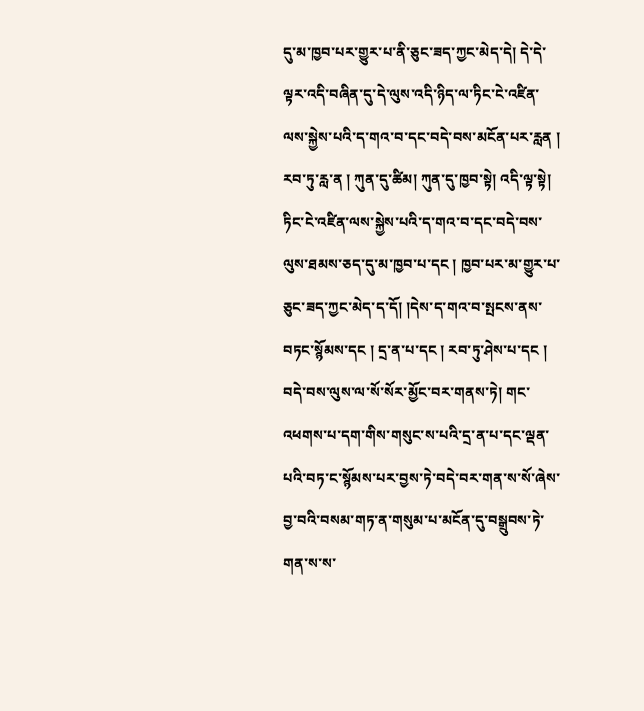དུ་མ་ཁྱབ་པར་གྱུར་པ་ནི་ཅུང་ཟད་ཀྱང་མེད་དེ། དེ་དེ་ལྟར་འདི་བཞིན་དུ་དེ་ལུས་འདི་ཉིད་ལ་ཏིང་ངེ་འཛིན་ལས་སྐྱེས་པའི་ད་གའ་བ་དང་བདེ་བས་མངོན་པར་རླན ། རབ་ཏུ་རླ་ན ། ཀུན་དུ་ཚིམ། ཀུན་དུ་ཁྱབ་སྟེ། འདི་ལྟ་སྟེ། ཏིང་ངེ་འཛིན་ལས་སྐྱེས་པའི་ད་གའ་བ་དང་བདེ་བས་ལུས་ཐམས་ཅད་དུ་མ་ཁྱབ་པ་དང ། ཁྱབ་པར་མ་གྱུར་པ་ཅུང་ཟད་ཀྱང་མེད་ད་དོ། །དེས་ད་གའ་བ་སྤངས་ནས་བཏང་སྙོམས་དང ། དྲ་ན་པ་དང ། རབ་ཏུ་ཤེས་པ་དང ། བདེ་བས་ལུས་ལ་སོ་སོར་མྱོང་བར་གནས་ཏེ། གང་འཕགས་པ་དག་གིས་གསུང་ས་པའི་དྲ་ན་པ་དང་ལྡན་པའི་བཏ་ང་སྙོམས་པར་བྱས་ཏེ་བདེ་བར་གན་ས་སོ་ཞེས་བྱ་བའི་བསམ་གཏ་ན་གསུམ་པ་མངོན་དུ་བསྒྲུབས་ཏེ་གན་ས་ས་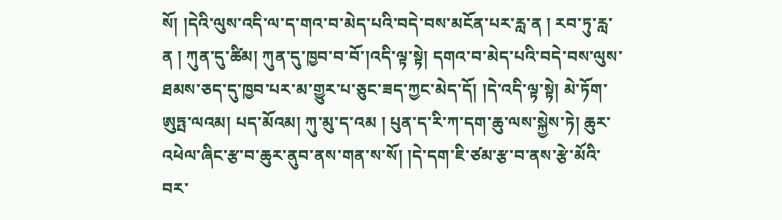སོ། །དེའི་ལུས་འདི་ལ་ད་གའ་བ་མེད་པའི་བདེ་བས་མངོན་པར་རླ་ན ། རབ་ཏུ་རླ་ན ། ཀུན་དུ་ཚིམ། ཀུན་དུ་ཁྱབ་བ་བོ་།འདི་ལྟ་སྟེ། དགའ་བ་མེད་པའི་བདེ་བས་ལུས་ཐམས་ཅད་དུ་ཁྱབ་པར་མ་གྱུར་པ་ཅུང་ཟད་ཀྱང་མེད་དོ། །དེ་འདི་ལྟ་སྟེ། མེ་ཏོག་ཨུཏྤ་ལའམ། པད་མོའམ། ཀུ་མུ་ད་འམ ། པུན་ད་རི་ཀ་དག་ཆུ་ལས་སྐྱེས་ཏེ། ཆུར་འཕེལ་ཞིང་རྩ་བ་ཆུར་ནུབ་ནས་གན་ས་སོ། །དེ་དག་ཇི་ཙམ་རྩ་བ་ནས་རྩེ་མོའི་བར་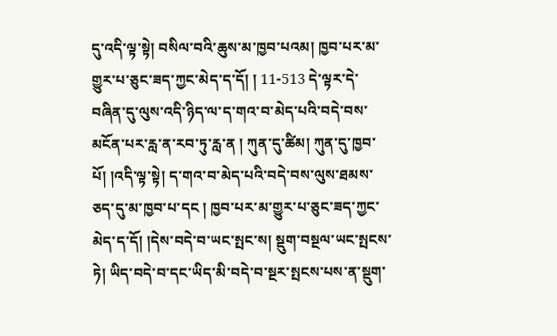དུ་འདི་ལྟ་སྟེ། བསིལ་བའི་ཆུས་མ་ཁྱབ་པའམ། ཁྱབ་པར་མ་གྱུར་པ་ཅུང་ཟད་ཀྱང་མེད་ད་དོ། ། 11-513 དེ་ལྟར་དེ་བཞིན་དུ་ལུས་འདི་ཉིད་ལ་ད་གའ་བ་མེད་པའི་བདེ་བས་མངོན་པར་རླ་ན་རབ་ཏུ་རླ་ན ། ཀུན་དུ་ཚིམ། ཀུན་དུ་ཁྱབ་པོ། །འདི་ལྟ་སྟེ། ད་གའ་བ་མེད་པའི་བདེ་བས་ལུས་ཐམས་ཅད་དུ་མ་ཁྱབ་པ་དང ། ཁྱབ་པར་མ་གྱུར་པ་ཅུང་ཟད་ཀྱང་མེད་ད་དོ། །དེས་བདེ་བ་ཡང་སྤང་ས། སྡུག་བསྔལ་ཡང་སྤངས་ཏེ། ཡིད་བདེ་བ་དང་ཡིད་མི་བདེ་བ་སྔར་སྤངས་པས་ན་སྡུག་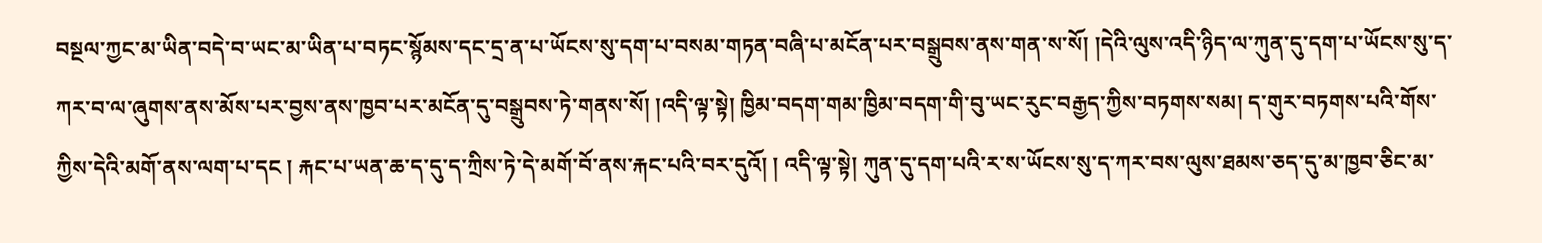བསྔལ་ཀྱང་མ་ཡིན་བདེ་བ་ཡང་མ་ཡིན་པ་བཏང་སྙོམས་དང་དྲ་ན་པ་ཡོངས་སུ་དག་པ་བསམ་གཏན་བཞི་པ་མངོན་པར་བསྒྲུབས་ནས་གན་ས་སོ། །དེའི་ལུས་འདི་ཉིད་ལ་ཀུན་དུ་དག་པ་ཡོངས་སུ་ད་ཀར་བ་ལ་ཞུགས་ནས་མོས་པར་བྱས་ནས་ཁྱབ་པར་མངོན་དུ་བསྒྲུབས་ཏེ་གནས་སོ། །འདི་ལྟ་སྟེ། ཁྱིམ་བདག་གམ་ཁྱིམ་བདག་གི་བུ་ཡང་རུང་བརྒྱད་ཀྱིས་བཏགས་སམ། ད་གུར་བཏགས་པའི་གོས་ཀྱིས་དེའི་མགོ་ནས་ལག་པ་དང ། རྐང་པ་ཡན་ཆ་ད་དུ་ད་ཀྲིས་ཏེ་དེ་མགོ་བོ་ནས་རྐང་པའི་བར་དུའོ། ། འདི་ལྟ་སྟེ། ཀུན་དུ་དག་པའི་ར་ས་ཡོངས་སུ་ད་ཀར་བས་ལུས་ཐམས་ཅད་དུ་མ་ཁྱབ་ཅིང་མ་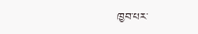ཁྱབ་པར་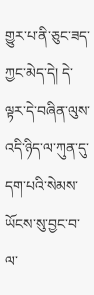གྱུར་པ་ནི་ཅུང་ཟད་ཀྱང་མེད་དེ། དེ་ལྟར་དེ་བཞིན་ལུས་འདི་ཉིད་ལ་ཀུན་དུ་དག་པའི་སེམས་ཡོངས་སུ་བྱང་བ་ལ་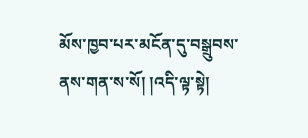མོས་ཁྱབ་པར་མངོན་དུ་བསྒྲུབས་ནས་གན་ས་སོ། །འདི་ལྟ་སྟེ།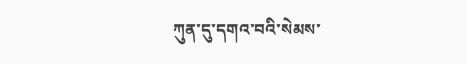ཀུན་དུ་དགའ་བའི་སེམས་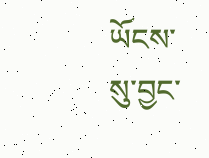ཡོངས་སུ་བྱང་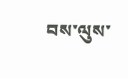བས་ལུས་